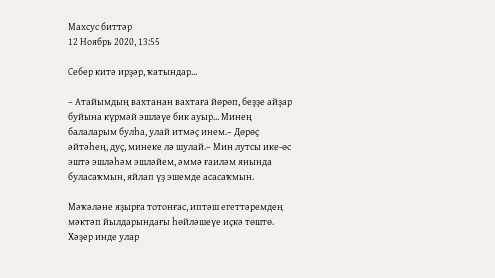Махсус биттәр
12 Ноябрь 2020, 13:55

Себер китә ирҙәр, ҡатындар...

– Атайымдың вахтанан вахтаға йөрөп, беҙҙе айҙар буйына күрмәй эшләүе бик ауыр... Минең балаларым булһа, улай итмәҫ инем.– Дөрөҫ әйтәһең, дуҫ, минеке лә шулай.– Мин лутсы ике-өс эштә эшләһәм эшләйем, әммә ғаиләм янында буласаҡмын, яйлап үҙ эшемде асасаҡмын.

Мәҡәләне яҙырға тотонғас, иптәш егеттәремдең мәктәп йылдарындағы һөйләшеүе иҫкә төштө. Хәҙер инде улар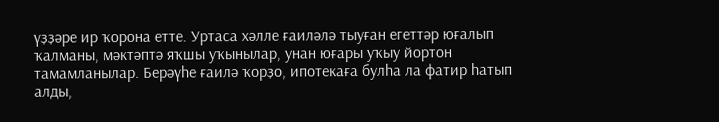үҙҙәре ир ҡорона етте. Уртаса хәлле ғаиләлә тыуған егеттәр юғалып ҡалманы, мәктәптә яҡшы уҡынылар, унан юғары уҡыу йортон тамамланылар. Берәүһе ғаилә ҡорҙо, ипотекаға булһа ла фатир һатып алды,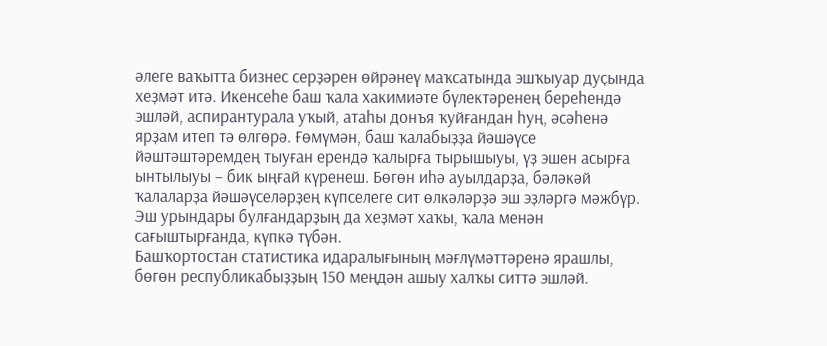әлеге ваҡытта бизнес серҙәрен өйрәнеү маҡсатында эшҡыуар дуҫында хеҙмәт итә. Икенсеһе баш ҡала хакимиәте бүлектәренең береһендә эшләй, аспирантурала уҡый, атаһы донъя ҡуйғандан һуң, әсәһенә ярҙам итеп тә өлгөрә. Ғөмүмән, баш ҡалабыҙҙа йәшәүсе йәштәштәремдең тыуған ерендә ҡалырға тырышыуы, үҙ эшен асырға ынтылыуы – бик ыңғай күренеш. Бөгөн иһә ауылдарҙа, бәләкәй ҡалаларҙа йәшәүселәрҙең күпселеге сит өлкәләрҙә эш эҙләргә мәжбүр. Эш урындары булғандарҙың да хеҙмәт хаҡы, ҡала менән сағыштырғанда, күпкә түбән.
Башҡортостан статистика идаралығының мәғлүмәттәренә ярашлы, бөгөн республикабыҙҙың 150 меңдән ашыу халҡы ситтә эшләй.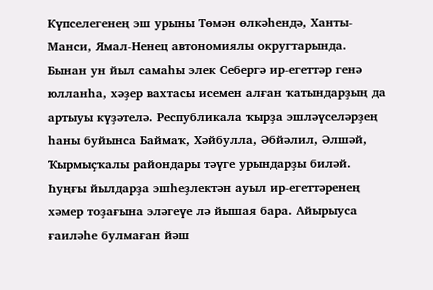Күпселегенең эш урыны Төмән өлкәһендә, Ханты-Манси, Ямал-Ненец автономиялы округтарында. Бынан ун йыл самаһы элек Себергә ир-егеттәр генә юлланһа, хәҙер вахтасы исемен алған ҡатындарҙың да артыуы күҙәтелә. Республикала ҡырҙа эшләүселәрҙең һаны буйынса Баймаҡ, Хәйбулла, Әбйәлил, Әлшәй, Ҡырмыҫҡалы райондары тәүге урындарҙы биләй. Һуңғы йылдарҙа эшһеҙлектән ауыл ир-егеттәренең хәмер тоҙағына эләгеүе лә йышая бара. Айырыуса ғаиләһе булмаған йәш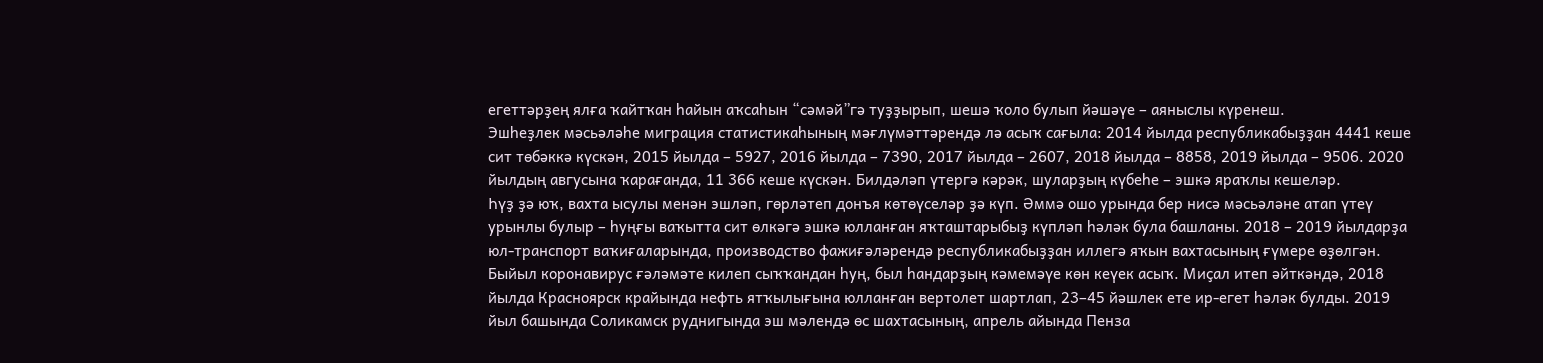егеттәрҙең ялға ҡайтҡан һайын аҡсаһын “сәмәй”гә туҙҙырып, шешә ҡоло булып йәшәүе – аяныслы күренеш.
Эшһеҙлек мәсьәләһе миграция статистикаһының мәғлүмәттәрендә лә асыҡ сағыла: 2014 йылда республикабыҙҙан 4441 кеше сит төбәккә күскән, 2015 йылда – 5927, 2016 йылда – 7390, 2017 йылда – 2607, 2018 йылда – 8858, 2019 йылда – 9506. 2020 йылдың авгусына ҡарағанда, 11 366 кеше күскән. Билдәләп үтергә кәрәк, шуларҙың күбеһе – эшкә яраҡлы кешеләр.
Һүҙ ҙә юҡ, вахта ысулы менән эшләп, гөрләтеп донъя көтөүселәр ҙә күп. Әммә ошо урында бер нисә мәсьәләне атап үтеү урынлы булыр – һуңғы ваҡытта сит өлкәгә эшкә юлланған яҡташтарыбыҙ күпләп һәләк була башланы. 2018 – 2019 йылдарҙа юл-транспорт ваҡиғаларында, производство фажиғәләрендә республикабыҙҙан иллегә яҡын вахтасының ғүмере өҙөлгән. Быйыл коронавирус ғәләмәте килеп сыҡҡандан һуң, был һандарҙың кәмемәүе көн кеүек асыҡ. Миҫал итеп әйткәндә, 2018 йылда Красноярск крайында нефть ятҡылығына юлланған вертолет шартлап, 23–45 йәшлек ете ир-егет һәләк булды. 2019 йыл башында Соликамск руднигында эш мәлендә өс шахтасының, апрель айында Пенза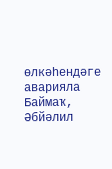өлкәһендәге аварияла Баймаҡ, Әбйәлил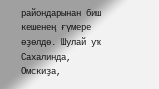райондарынан биш кешенең ғүмере өҙөлдө. Шулай уҡ Сахалинда, Омскиҙа,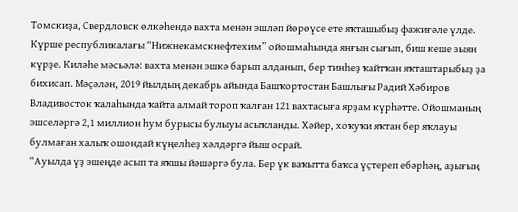Томскиҙа, Свердловск өлкәһендә вахта менән эшләп йөрөүсе ете яҡташыбыҙ фажиғәле үлде. Күрше республикалағы “Нижнекамскнефтехим” ойошмаһында янғын сығып, биш кеше зыян күрҙе. Киләһе мәсьәлә: вахта менән эшкә барып алданып, бер тинһеҙ ҡайтҡан яҡташтарыбыҙ ҙа бихисап. Мәҫәлән, 2019 йылдың декабрь айында Башҡортостан Башлығы Радий Хәбиров Владивосток ҡалаһында ҡайта алмай тороп ҡалған 121 вахтасыға ярҙам күрһәтте. Ойошманың эшселәргә 2,1 миллион һум бурысы булыуы асыҡланды. Хәйер, хоҡуҡи яҡтан бер яҡлауы булмаған халыҡ ошондай күңелһеҙ хәлдәргә йыш осрай.
“Ауылда үҙ эшеңде асып та яҡшы йәшәргә була. Бер үк ваҡытта баҡса үҫтереп ебәрһәң, аҙығың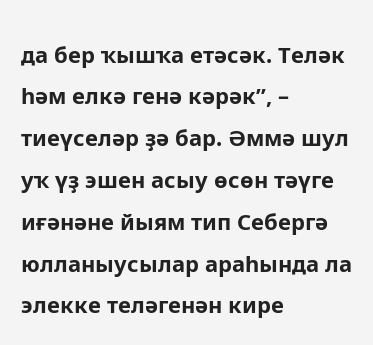да бер ҡышҡа етәсәк. Теләк һәм елкә генә кәрәк”, – тиеүселәр ҙә бар. Әммә шул уҡ үҙ эшен асыу өсөн тәүге иғәнәне йыям тип Себергә юлланыусылар араһында ла элекке теләгенән кире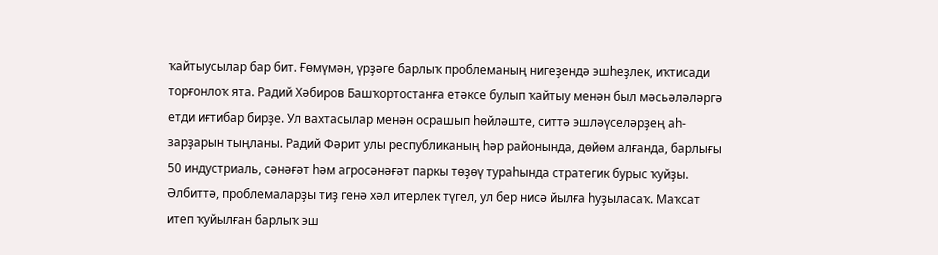ҡайтыусылар бар бит. Ғөмүмән, үрҙәге барлыҡ проблеманың нигеҙендә эшһеҙлек, иҡтисади торғонлоҡ ята. Радий Хәбиров Башҡортостанға етәксе булып ҡайтыу менән был мәсьәләләргә етди иғтибар бирҙе. Ул вахтасылар менән осрашып һөйләште, ситтә эшләүселәрҙең аһ-зарҙарын тыңланы. Радий Фәрит улы республиканың һәр районында, дөйөм алғанда, барлығы 50 индустриаль, сәнәғәт һәм агросәнәғәт паркы төҙөү тураһында стратегик бурыс ҡуйҙы. Әлбиттә, проблемаларҙы тиҙ генә хәл итерлек түгел, ул бер нисә йылға һуҙыласаҡ. Маҡсат итеп ҡуйылған барлыҡ эш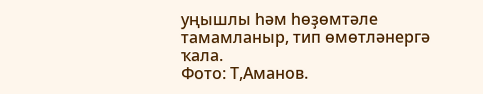уңышлы һәм һөҙөмтәле тамамланыр, тип өмөтләнергә ҡала.
Фото: Т,Аманов.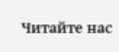Читайте нас